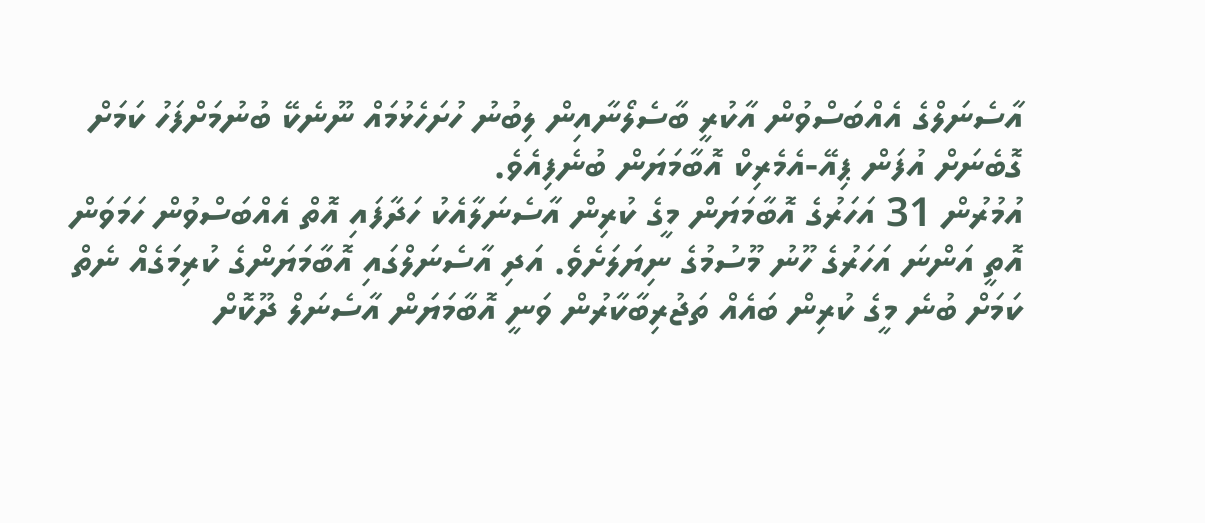އާސެނަލްގެ އެއްބަސްވުން އާކުރީ ބާސެލޯނާއިން ލިބުނު ހުށަހެޅުމައް ނޫނެކޭ ބުނުމަށްފަހު ކަމަށް ގޮބެނަށް އުފަން ޕިއޭ-އެމެރިކް އޮބާމަޔަން ބުނެފިއެވެ.
އުމުރުން 31 އަހަރުގެ އޮބާމަޔަން މީގެ ކުރިން އާސެނަލާއެކު ހަދާފައި އޮތް އެއްބަސްވުން ހަމަވަން އޮތީ އަންނަ އަހަރުގެ ހޫނު މޫސުމުގެ ނިޔަލަށެވެ. އަދި އާސެނަލްގައި އޮބާމަޔަންގެ ކުރިމަގެއް ނެތް ކަމަށް ބުނެ މީގެ ކުރިން ބައެއް ތަޖުރިބާކާރުން ވަނީ އޮބާމަޔަން އާސެނަލް ދޫކޮށް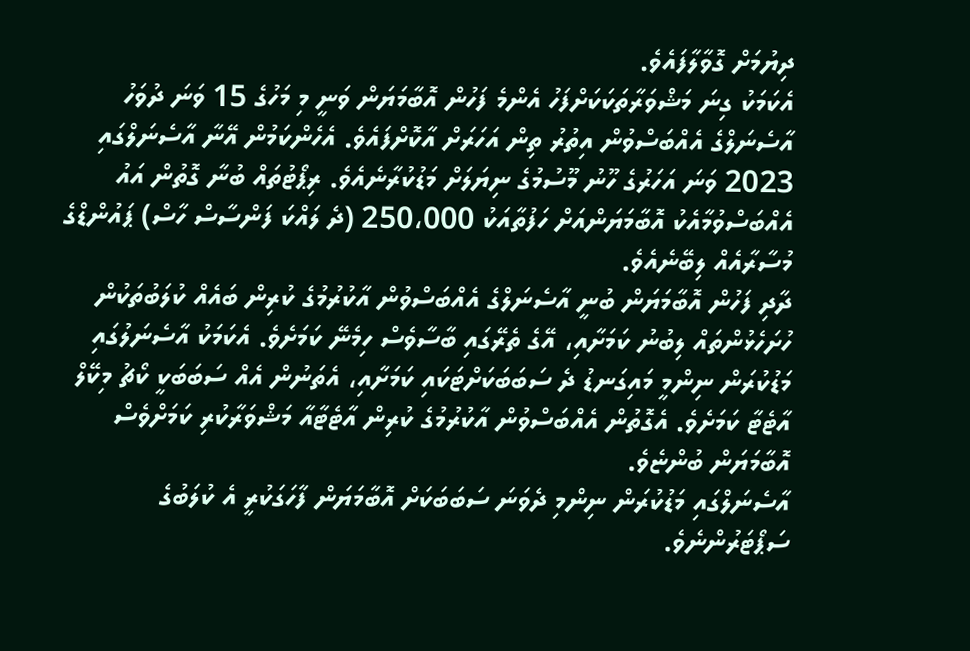ދިޔުމަށް ގޮވާލާފައެވެ.
އެކަމަކު ގިނަ މަޝްވަރާތަކަކަށްފަހު އެންމެ ފަހުން އޮބާމަޔަން ވަނީ މި މަހުގެ 15 ވަނަ ދުވަހު އާސެނަލްގެ އެއްބަސްވުން އިތުރު ތިން އަހަރަށް އާކޮށްފައެވެ. އެހެންކަމުން އޭނާ އާސެނަލްގައި 2023 ވަނަ އަހަރުގެ ހޫނު މޫސުމުގެ ނިޔަލަށް މަޑުކުރާނެއެވެ. ރިޕޯޓުތައް ބުނާ ގޮތުން އައު އެއްބަސްވުމާއެކު އޮބާމަޔަންއަށް ހަފުތާއަކު 250،000 (ދެ ލައްކަ ފަންސާސް ހާސް) ޕައުންޑްގެ މުސާރާއެއް ލިބޭނެއެވެ.
ދާދި ފަހުން އޮބާމަޔަން ބުނީ އާސެނަލްގެ އެއްބަސްވުން އާކުރުމުގެ ކުރިން ބައެއް ކުލަބުތަކުން ހުށަހެޅުންތައް ލިބުނު ކަމަށާއި، އޭގެ ތެރޭގައި ބާސާވެސް ހިމެނޭ ކަމަށެވެ. އެކަމަކު އާސެނަލުގައި މަޑުކުރަން ނިންމީ މައިގަނޑު ދެ ސަބަބަކަށްޓަކައި ކަމަށާއި، އެތަނުން އެއް ސަބަބަކީ ކޯޗު މިކޭލް އާޓެޓާ ކަމަށެވެ. އެގޮތުން އެއްބަސްވުން އާކުރުމުގެ ކުރިން އާޓެޓާއާ މަޝްވަރާކުރި ކަމަށްވެސް އޮބާމަޔަން ބުންޏެވެ.
އާސެނަލްގައި މަޑުކުރަން ނިންމި ދެވަނަ ސަބަބަކަށް އޮބާމަޔަން ފާހަގަކުރީ އެ ކުލަބުގެ ސަޕޯޓަރުންނެވެ.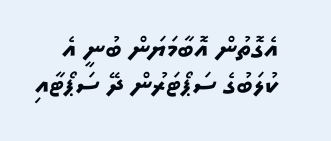އެގޮތުން އޮބާމަޔަން ބުނީ އެ ކުލަބުގެ ސަޕޯޓަރުން ދޭ ސަޕޯޓާއި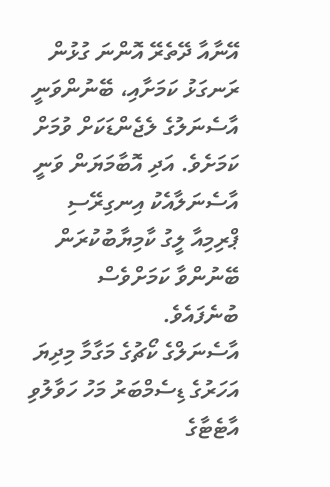އޭނާއާ ދޭތެރޭ އޮންނަ ގުޅުން ރަނގަޅު ކަމަށާއި، ބޭނުންވަނީ އާސެނަލުގެ ލެޖެންޑަކަށް ވުމަށް ކަމަށެވެ. އަދި އޮބާމަޔަން ވަނީ އާސެނަލާއެކު އިނގިރޭސި ޕްރިމިއާ ލީގު ކާމިޔާބުކުރަން ބޭނުންވާ ކަމަށްވެސް ބުނެފައެވެ.
އާސެނަލްގެ ކޯޗުގެ މަގާމާ މިދިޔަ އަހަރުގެ ޑިސެމްބަރު މަހު ހަވާލުވި އާޓެޓާގެ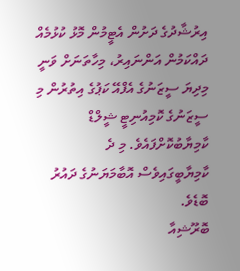އިރުޝާދުގެ ދަށުން އެޓީމުން މޮޅު ކުޅުމެއް ދައްކަމުން އަންނައިރު، މިހާތަނަށް ވަނީ މިދިޔަ ސީޒަނުގެ އެފްއޭ ކަޕުގެ އިތުރުން މި ސީޒަނުގެ ކޮމިއުނިޓީ ޝީލްޑް ކާމިޔާބުކޮށްފައެވެ. މި ދެ ކާމިޔާބީގައިވެސް އޮބާމަޔަނުގެ ދައުރު ބޮޑެވެ.
ބޮރޫޝިއާ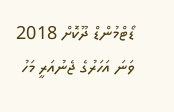ޑޯޓްމުންޑް ދޫކޮށް 2018 ވަނަ އަހަރުގެ ޖެނުއަރީ މަހު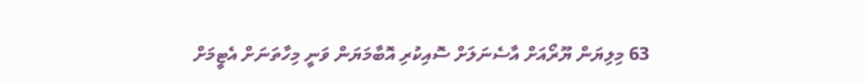63 މިލިޔަން ޔޫރޯއަށް އާސެނަލަށް ސޮއިކުރި އޮބާމަޔަން ވަނީ މިހާތަނަށް އެޓީމަށް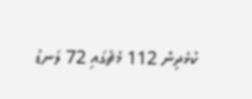ކުޅެދިން 112 މެޗުގައި 72 ލަނޑު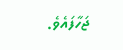ޖަހާފައެވެ.